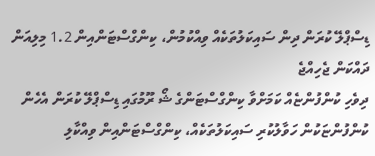ޑިސްޕްލޭ ކުރަން ދިން ސައިކަލުތަކެއް ވިއްކުމުން، ކިންގްސްޓަންއިން 1.2 މިލިއަން ދައްކަން ޖެހިއްޖެ
ދިވެހި ކުންފުންޏެއް ކަމަށްވާ ކިންގްސްޓަންގެ ޝޯ ރޫމުގައި ޑިސްޕްލޭ ކުރަން އެހެން ކުންފުންޏަކުން ހަވާލުކުރި ސައިކަލުތަކެއް، ކިންގްސްޓަންއިން ވިއްކާލި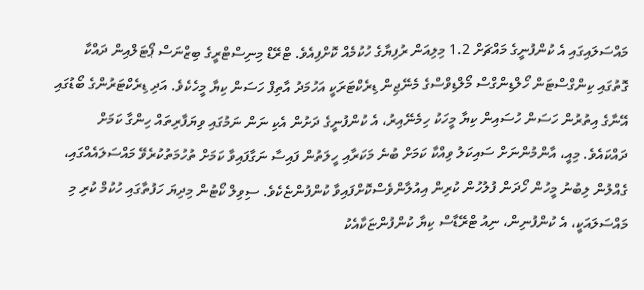މައްސަލައިގައި އެ ކުންފުނީގެ މައްޗަށް 1.2 މިލިއަން ރުފިޔާގެ ހުކުމެއް ކޮށްފިއެވެ. ޓްރޭޑް މިނިސްޓްރީގެ ބިޒްނަސް ޕޯޓަލްއިން ދައްކާ ގޮތުގައި ކިންގްސްޓަން ހޯލްޑިންގްސް މޯލްޑިވްސްގެ މެނޭޖިން ޑިރެކްޓަރަކީ އަހުމަދު އާތިފް ހަސަން ކިޔާ މީހެކެވެ. އަދި ޑިރެކްޓަރުންގެ ބޯޑުގައި އޭނާގެ އިތުރުން ހަސަން ހުސައިން ކިޔާ މީހަކު ހިމެނޭއިރު، އެ ކުންފުނީގެ ދަށުން އެކި ނަން ނަމުގައި ވިޔަފާރިތައް ހިންގާ ކަމަށް ދައްކައެވެ. މިއީ، އާންމުންނަށް ސައިކަލު ވިއްކާ ކަމަށް ބުނެ މަކަރާއި ހީލަތުން ފައިސާ ނަގާފައިވާ ކަމަށް ތުހުމަތުކުރެވޭ މައްސަލައެއްގައި، ގެއްލުން ލިބުނު މީހުން ހޯދަން ފުލުހުން ކުރިން އިއުލާންވެސްކޮށްފައިވާ ކުންފުންޏެކެވެ. ސިވިލް ކޯޓުން މިދިޔަ ހަފުތާގައި ހުކުމް ކުރި މި މައްސަލައަކީ، އެ ކުންފުނިން، ނިއު ޓްރޭޑާސް ކިޔާ ކުންފުންޏަކާއެކު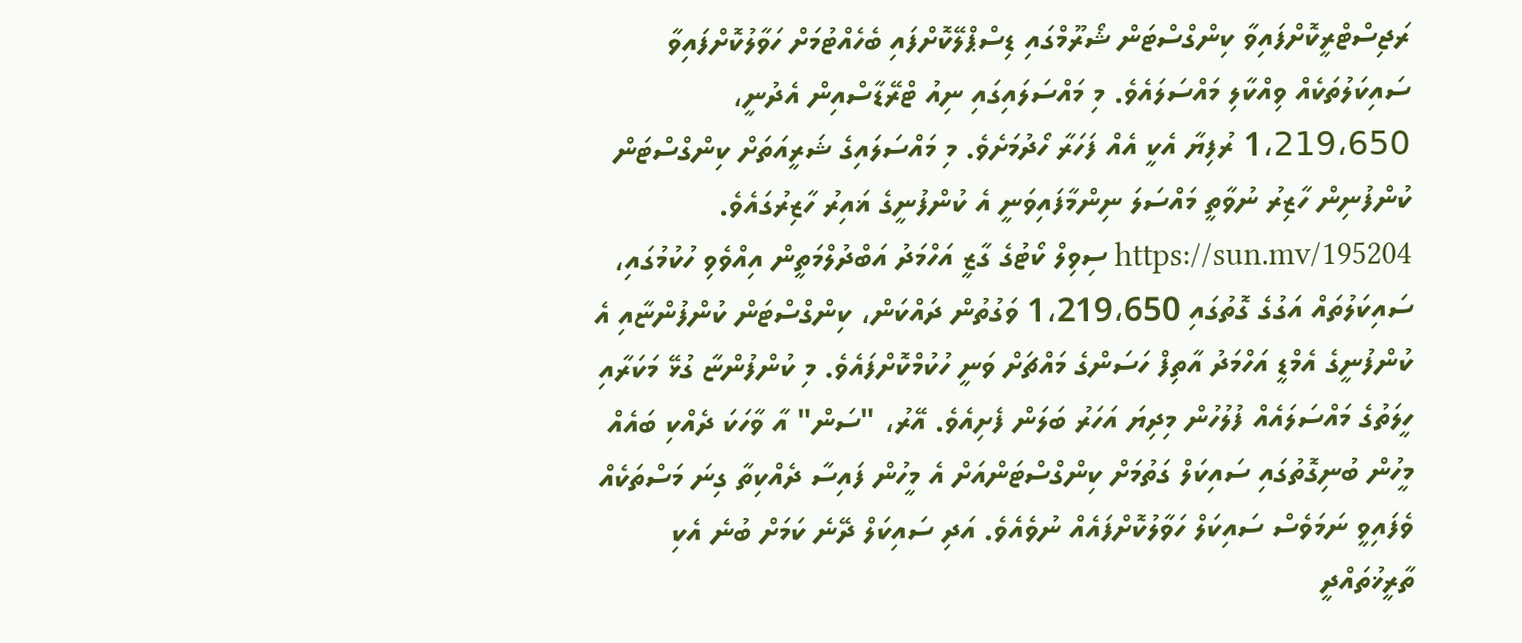ރަޖިސްޓްރީކޮށްފައިވާ ކިންގްސްޓަން ޝޯރޫމްގައި ޑިސްޕްލޭކޮށްފައި ބެހެއްޓުމަށް ހަވާލުކޮށްފައިވާ ސައިކަލުތަކެއް ވިއްކާލި މައްސަލައެވެ. މި މައްސަލައިގައި ނިއު ޓްރޭޑާސްއިން އެދުނީ، 1،219،650 ރުފިޔާ އެކީ އެއް ފަހަރާ ހޯދުމަށެވެ. މި މައްސަލައިގެ ޝަރީއަތަށް ކިންގްސްޓަން ކުންފުނިން ހާޒިރު ނުވާތީ މައްސަލަ ނިންމާފައިވަނީ އެ ކުންފުނީގެ ޣައިރު ހާޒިރުގައެވެ. https://sun.mv/195204 ސިވިލް ކޯޓުގެ ގާޒީ އަހްމަދު އަބްދުލްމަތީން އިއްވެވި ހުކުމުގައި، ސައިކަލުތައް އަގުގެ ގޮތުގައި 1،219،650 ވަގުތުން ދައްކަން، ކިންގްސްޓަން ކުންފުންޏާއި އެ ކުންފުނީގެ އެމްޑީ އަހްމަދު އާތިފް ހަސަންގެ މައްޗަށް ވަނީ ހުކުމްކޮށްފައެވެ. މި ކުންފުންޏާ ގުޅޭ މަކަރާއި ހީލަތުގެ މައްސަލައެއް ފުލުހުން މިދިޔަ އަހަރު ބަލަން ފެށިއެވެ. އޭރު، "ސަން" އާ ވާހަކަ ދެއްކި ބައެއް މީހުން ބުނިގޮތުގައި ސައިކަލް ގަތުމަށް ކިންގްސްޓަންއަށް އެ މީހުން ފައިސާ ދެއްކިތާ ގިނަ މަސްތަކެއް ވެފައިވީ ނަމަވެސް ސައިކަލް ހަވާލުކޮށްފައެއް ނުވެއެވެ. އަދި ސައިކަލް ދޭނެ ކަމަށް ބުނެ އެކި ތާރީޚުތައްދީ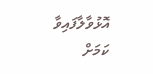އޮޅުވާލާފައިވާ ކަމަށް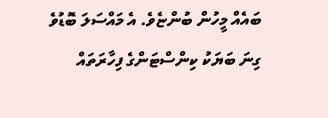ބައެއް މީހުން ބުންޏެވެ. އެ މައްސަލަ ބޮޑުވެ ގިނަ ބަޔަކު ކިންސްޓަންގެ ފިހާރަތައް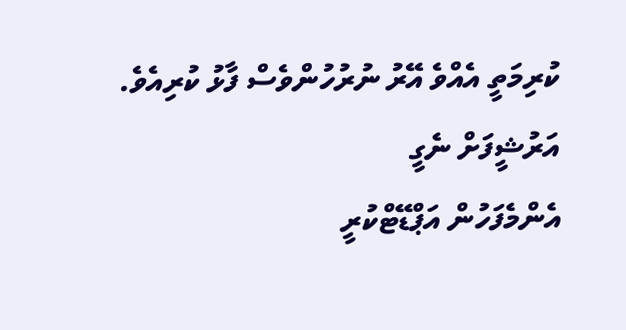ކުރިމަތީ އެއްވެ އޭރު ނުރުހުންވެސް ފާޅު ކުރިއެވެ.
އަރުޝީފަށް ނެގީ
އެންމެފަހުން އަޕްޑޭޓްކުރީ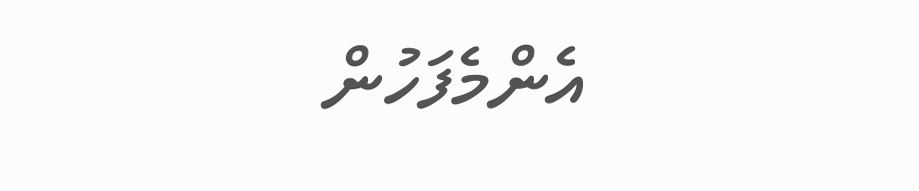އެންމެފަހުން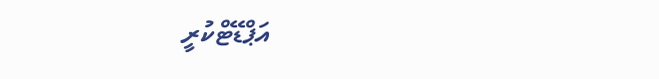އަޕްޑޭޓްކުރީ